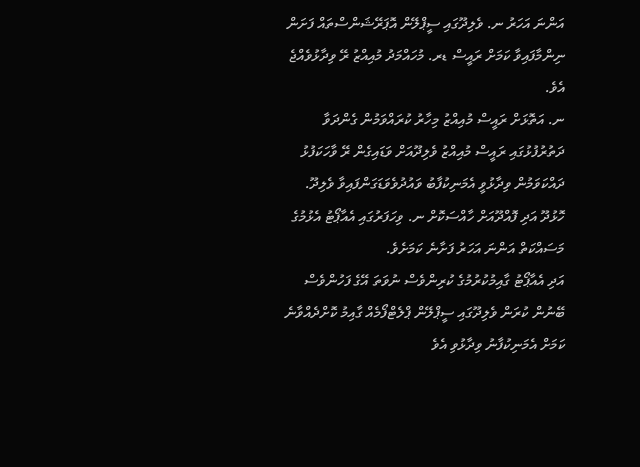އަންނަ އަހަރު ނ. ވެލިދޫގައި ސީޕްލޭން އޮޕަރޭޝަންސްތައް ފަށަން ނިންމާފައިވާ ކަމަށް ރައީސް ޑރ. މުހައްމަދު މުއިއްޒު ރޭ ވިދާޅުވެއްޖެ އެވެ.
ނ. އަތޮޅަށް ރައީސް މުއިއްޒު މިހާރު ކުރައްވަމުން ގެންދަވާ ދަތުރުފުޅުގައި ރައީސް މުއިއްޒު ވެލިދޫއަށް ވަޑައިގެން ރޭ ވާހަކަފުޅު ދައްކަވަމުން ވިދާޅުވީ އެމަނިކުފާބު ވައުދުވެވަޑަގަންފައިވާ ވެލިދޫ. ހޮޅުދޫ އަދި ފޮއްދޫއަށް ހާއްސަކޮށް ނ. ވިހަފަރުގައި އެއާޕޯޓު އެޅުމުގެ މަސައްކަތް އަންނަ އަހަރު ފަށާނެ ކަމަށެވެ.
އަދި އެއާޕޯޓު ގާއިމުކުރުމުގެ ކުރިންވެސް ނުވަތަ އޭގެ ފަހުންވެސް ބޭނުން ކުރަން ވެލިދޫގައި ސީޕްލޭން ޕްލެޓްފޯމެއް ގާއިމު ކޮށްދެއްވާނެ ކަމަށް އެމަނިކުފާނު ވިދާޅުވި އެވެ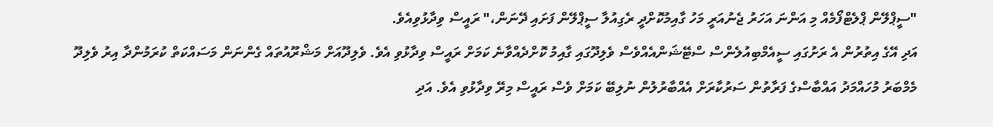"ސީޕްލޭން ޕްލެޓްފޯމެއް މި އަންނަ އަހަރު ޖެނުއަރީ މަހު ގާއިމުކޮށްދީ ރެގިއުލާ ސީޕްލޭން ފަށައި ދޭނަން،" ރައީސް ވިދާޅުވިއެވެ.
އަދި އޭގެ އިތުރުން އެ ރަށުގައި ސީއެމްބިއުލެންސް ސްޓޭޝަންއެއްވެސް ވެލިދޫގައި ގާއިމު ކޮށްދެއްވާނެ ކަމަށް ރައީސް ވިދާޅުވި އެވެ. ވެލިދޫއަށް މަޝްރޫއުތައް ގެންނަން މަސައްކަތް ކުރަމުންދާ އިރު ވެލިދޫ މެމްބަރު މުހައްމަދު އައްބާސްގެ ފަރާތުން ސަރުކާރަށް އެއްބާރުލުން ނުލިބޭ ކަމަށް ވެސް ރައީސް މިރޭ ވިދާޅުވި އެވެ. އަދި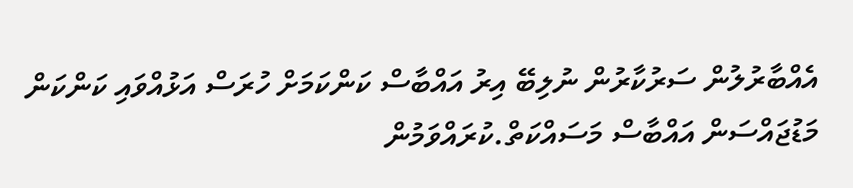އެއްބާރުލުން ސަރުކާރުން ނުލިބޭ އިރު އައްބާސް ކަންކަމަށް ހުރަސް އަޅުއްވައި ކަންކަން މަޑުޖައްސަން އައްބާސް މަސައްކަތް.ކުރައްވަމުން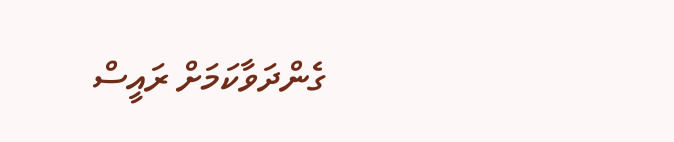ގެންދަވާކަމަށް ރައީސް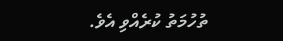ތުހުމަތު ކުރެއްވި އެވެ.